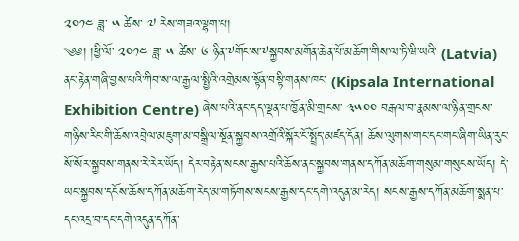༢༠༡༤ ཟླ་ ༥ ཚེས་ ༧ རེས་གཟའ་ལྷག་པ།
༄༅། །ཕྱི་ལོ་ ༢༠༡༤ ཟླ་ ༥ ཚེས་ ༦ ཉིན་༸གོང་ས་༸སྐྱབས་མགོན་ཆེན་པོ་མཆོག་གིས་ལ་ཏི་ཝི་ཡའི་ (Latvia) ནང་རྟེན་གཞི་བྱས་པའི་ཀིབ་ས་ལ་རྒྱལ་སྤྱིའི་འགྲེམས་སྟོན་བསྟི་གནས་ཁང་ (Kipsala International Exhibition Centre) ཞེས་པའི་ནང་དད་ལྡན་པ་ཁྱོན་མི་གྲངས་ ༣༥༠༠ བརྒལ་བ་རྣམས་ལ་ཉིན་གྲངས་གཉིས་རིང་གི་ཆོས་འབྲེལ་མཇུག་མ་བསྒྲིལ་སྔོན་སྐྱབས་འགྲོའི་སྐོར་ངོ་སྤྲོད་མཛད་དོན། ཆོས་ལུགས་གང་དང་གང་ཞིག་ཡིན་རུང་སོ་སོར་སྐྱབས་གནས་རེ་རེར་ཡོད། དེར་བརྟེན་སངས་རྒྱས་པའི་ཆོས་ནང་སྐྱབས་གནས་དཀོན་མཆོག་གསུམ་གསུངས་ཡོད། དེ་ཡང་སྐྱབས་དངོས་ཆོས་དཀོན་མཆོག་རེད་མ་གཏོགས་སངས་རྒྱས་དང་དགེ་འདུན་མ་རེད། སངས་རྒྱས་དཀོན་མཆོག་སྨན་པ་དང་འདྲ་བ་དང་དགེ་འདུན་དཀོན་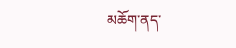མཆོག་ནད་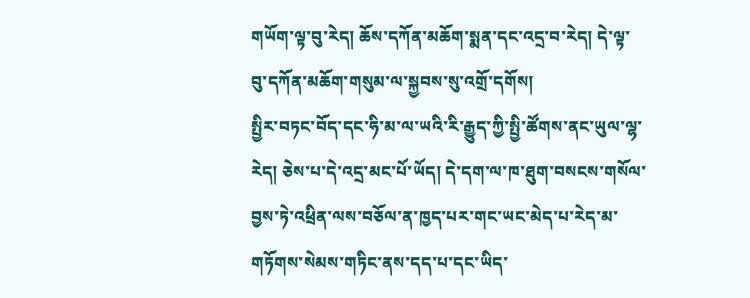གཡོག་ལྟ་བུ་རེད། ཆོས་དཀོན་མཆོག་སྨན་དང་འདྲ་བ་རེད། དེ་ལྟ་བུ་དཀོན་མཆོག་གསུམ་ལ་སྐྱབས་སུ་འགྲོ་དགོས།
སྤྱིར་བཏང་བོད་དང་ཧི་མ་ལ་ཡའི་རི་རྒྱུད་ཀྱི་སྤྱི་ཚོགས་ནང་ཡུལ་ལྷ་རེད། ཅེས་པ་དེ་འདྲ་མང་པོ་ཡོད། དེ་དག་ལ་ཁ་ཐུག་བསངས་གསོལ་བྱས་ཏེ་འཕྲིན་ལས་བཅོལ་ན་ཁྱད་པར་གང་ཡང་མེད་པ་རེད་མ་གཏོགས་སེམས་གཏིང་ནས་དད་པ་དང་ཡིད་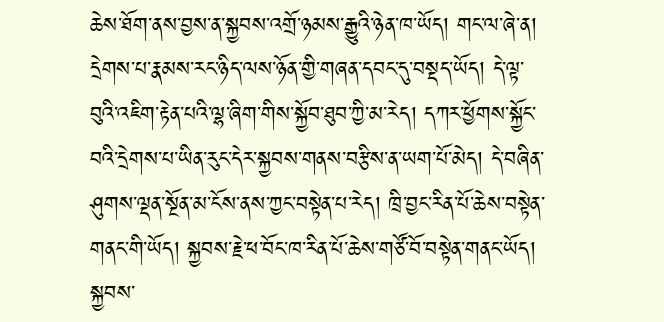ཆེས་ཐོག་ནས་བྱས་ན་སྐྱབས་འགྲོ་ཉམས་རྒྱུའི་ཉེན་ཁ་ཡོད། གང་ལ་ཞེ་ན། དྲེགས་པ་རྣམས་རང་ཉིད་ལས་ཉོན་གྱི་གཞན་དབང་དུ་བསྡད་ཡོད། དེ་ལྟ་བུའི་འཇིག་རྟེན་པའི་ལྷ་ཞིག་གིས་སྐྱོབ་ཐུབ་ཀྱི་མ་རེད། དཀར་ཕྱོགས་སྐྱོང་བའི་དྲེགས་པ་ཡིན་རུང་དེར་སྐྱབས་གནས་བརྩིས་ན་ཡག་པོ་མེད། དེ་བཞིན་ཤུགས་ལྡན་སྔོན་མ་ངོས་ནས་ཀྱང་བསྟེན་པ་རེད། ཁྲི་བྱང་རིན་པོ་ཆེས་བསྟེན་གནང་གི་ཡོད། སྐྱབས་རྗེ་ཕ་བོང་ཁ་རིན་པོ་ཆེས་གཙོ་བོ་བསྟེན་གནང་ཡོད། སྐྱབས་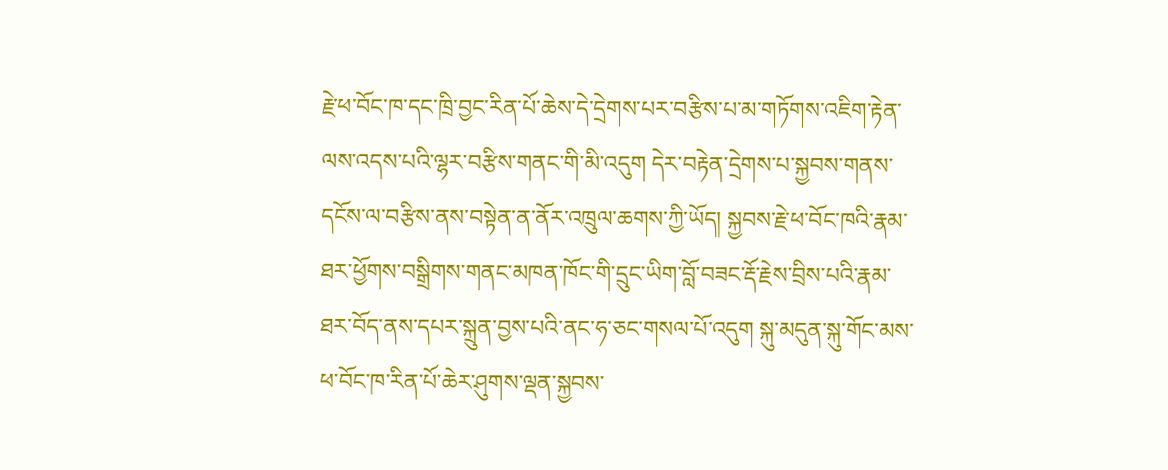རྗེ་ཕ་བོང་ཁ་དང་ཁྲི་བྱང་རིན་པོ་ཆེས་དེ་དྲེགས་པར་བརྩིས་པ་མ་གཏོགས་འཇིག་རྟེན་ལས་འདས་པའི་ལྷར་བརྩིས་གནང་གི་མི་འདུག དེར་བརྟེན་དྲེགས་པ་སྐྱབས་གནས་དངོས་ལ་བརྩིས་ནས་བསྟེན་ན་ནོར་འཁྲུལ་ཆགས་ཀྱི་ཡོད། སྐྱབས་རྗེ་ཕ་བོང་ཁའི་རྣམ་ཐར་ཕྱོགས་བསྒྲིགས་གནང་མཁན་ཁོང་གི་དྲུང་ཡིག་བློ་བཟང་རྡོ་རྗེས་བྲིས་པའི་རྣམ་ཐར་བོད་ནས་དཔར་སྐྲུན་བྱས་པའི་ནང་ཧ་ཅང་གསལ་པོ་འདུག སྐུ་མདུན་སྐུ་གོང་མས་ཕ་བོང་ཁ་རིན་པོ་ཆེར་ཤུགས་ལྡན་སྐྱབས་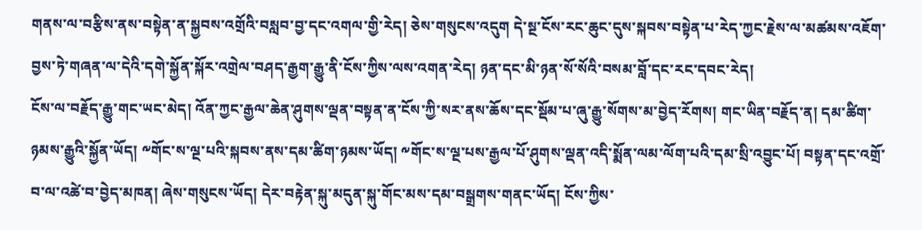གནས་ལ་བརྩིས་ནས་བསྟེན་ན་སྐྱབས་འགྲོའི་བསླབ་བྱ་དང་འགལ་གྱི་རེད། ཅེས་གསུངས་འདུག དེ་སྔ་ངོས་རང་ཆུང་དུས་སྐབས་བསྟེན་པ་རེད་ཀྱང་རྗེས་ལ་མཚམས་འཇོག་བྱས་ཏེ་གཞན་ལ་དེའི་དགེ་སྐྱོན་སྐོར་འགྲེལ་བཤད་རྒྱག་རྒྱུ་ནི་ངོས་ཀྱིས་ལས་འགན་རེད། ཉན་དང་མི་ཉན་སོ་སོའི་བསམ་བློ་དང་རང་དབང་རེད།
ངོས་ལ་བརྗོད་རྒྱུ་གང་ཡང་མེད། འོན་ཀྱང་རྒྱལ་ཆེན་ཤུགས་ལྡན་བསྟན་ན་ངོས་ཀྱི་སར་ནས་ཆོས་དང་སྡོམ་པ་ཞུ་རྒྱུ་སོགས་མ་བྱེད་རོགས། གང་ཡིན་བརྗོད་ན། དམ་ཚིག་ཉམས་རྒྱུའི་སྐྱོན་ཡོད། ༸གོང་ས་ལྔ་པའི་སྐབས་ནས་དམ་ཚིག་ཉམས་ཡོད། ༸གོང་ས་ལྔ་པས་རྒྱལ་པོ་ཤུགས་ལྡན་འདི་སྨོན་ལམ་ལོག་པའི་དམ་སྲི་འབྱུང་པོ། བསྟན་དང་འགྲོ་བ་ལ་འཚེ་བ་བྱེད་མཁན། ཞེས་གསུངས་ཡོད། དེར་བརྟེན་སྐུ་མདུན་སྐུ་གོང་མས་དམ་བསྒྲགས་གནང་ཡོད། ངོས་ཀྱིས་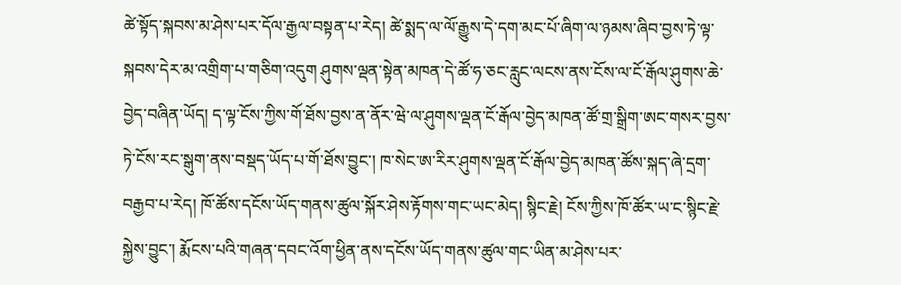ཚེ་སྟོད་སྐབས་མ་ཤེས་པར་དོལ་རྒྱལ་བསྟན་པ་རེད། ཚེ་སྨད་ལ་ལོ་རྒྱུས་དེ་དག་མང་པོ་ཞིག་ལ་ཉམས་ཞིབ་བྱས་ཏེ་ལྟ་སྐབས་དེར་མ་འགྲིག་པ་གཅིག་འདུག ཤུགས་ལྡན་སྟེན་མཁན་དེ་ཚོ་ཧ་ཅང་རླུང་ལངས་ནས་ངོས་ལ་ངོ་རྒོལ་ཤུགས་ཆེ་བྱེད་བཞིན་ཡོད། ད་ལྟ་ངོས་ཀྱིས་གོ་ཐོས་བྱས་ན་ནོར་ཝེ་ལ་ཤུགས་ལྡན་ངོ་རྒོལ་བྱེད་མཁན་ཚོ་གྲ་སྒྲིག་ཨང་གསར་བྱས་ཏེ་ངོས་རང་སྒུག་ནས་བསྡད་ཡོད་པ་གོ་ཐོས་བྱུང་། ཁ་སེང་ཨ་རིར་ཤུགས་ལྡན་ངོ་རྒོལ་བྱེད་མཁན་ཚོས་སྐད་ཞེ་དྲག་བརྒྱབ་པ་རེད། ཁོ་ཚོས་དངོས་ཡོད་གནས་ཚུལ་སྐོར་ཤེས་རྟོགས་གང་ཡང་མེད། སྙིང་རྗེ། ངོས་ཀྱིས་ཁོ་ཚོར་ཡ་ང་སྙིང་རྗེ་སྐྱེས་བྱུང་། རྨོངས་པའི་གཞན་དབང་འོག་ཕྱིན་ནས་དངོས་ཡོད་གནས་ཚུལ་གང་ཡིན་མ་ཤེས་པར་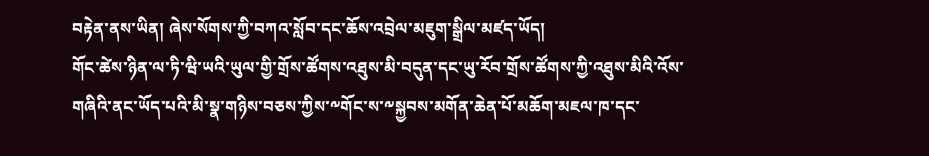བརྟེན་ནས་ཡིན། ཞེས་སོགས་ཀྱི་བཀའ་སློབ་དང་ཆོས་འབྲེལ་མཇུག་སྒྲིལ་མཛད་ཡོད།
གོང་ཚེས་ཉིན་ལ་ཏི་ཝི་ཡའི་ཡུལ་གྱི་གྲོས་ཚོགས་འཐུས་མི་བདུན་དང་ཡུ་རོབ་གྲོས་ཚོགས་ཀྱི་འཐུས་མིའི་འོས་གཞིའི་ནང་ཡོད་པའི་མི་སྣ་གཉིས་བཅས་ཀྱིས་༸གོང་ས་༸སྐྱབས་མགོན་ཆེན་པོ་མཆོག་མཇལ་ཁ་དང་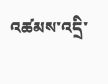འཚམས་འདྲི་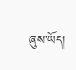ཞུས་ཡོད།